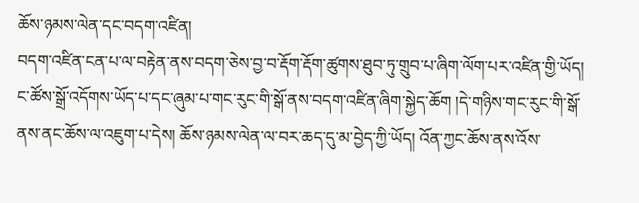ཆོས་ཉམས་ལེན་དང་བདག་འཛིན།
བདག་འཛིན་ངན་པ་ལ་བརྟེན་ནས་བདག་ཅེས་བྱ་བ་རྡོག་རྡོག་ཚུགས་ཐུབ་ཏུ་གྲུབ་པ་ཞིག་ལོག་པར་འཛིན་གྱི་ཡོད། ང་ཚོས་སྒྲོ་འདོགས་ཡོད་པ་དང་ཞུམ་པ་གང་རུང་གི་སྒོ་ནས་བདག་འཛིན་ཞིག་སྐྱེད་ཆོག །དེ་གཉིས་གང་རུང་གི་སྒོ་ནས་ནང་ཆོས་ལ་འཇུག་པ་དེས། ཆོས་ཉམས་ལེན་ལ་བར་ཆད་དུ་མ་བྱེད་ཀྱི་ཡོད། འོན་ཀྱང་ཆོས་ནས་འོས་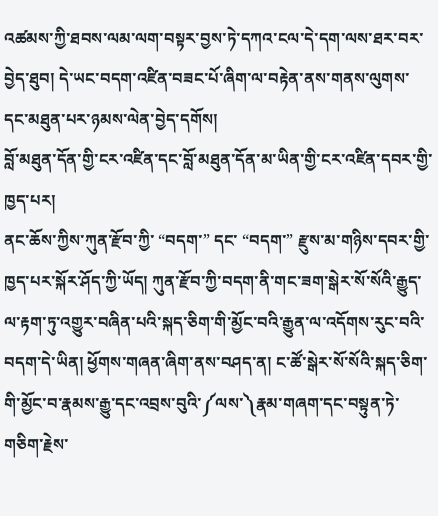འཚམས་ཀྱི་ཐབས་ལམ་ལག་བསྟར་བྱས་ཏེ་དཀའ་ངལ་དེ་དག་ལས་ཐར་བར་བྱེད་ཐུབ། དེ་ཡང་བདག་འཛིན་བཟང་པོ་ཞིག་ལ་བརྟེན་ནས་གནས་ལུགས་དང་མཐུན་པར་ཉམས་ལེན་བྱེད་དགོས།
བློ་མཐུན་དོན་གྱི་ངར་འཛིན་དང་བློ་མཐུན་དོན་མ་ཡིན་གྱི་ངར་འཛིན་དབར་གྱི་ཁྱད་པར།
ནང་ཆོས་ཀྱིས་ཀུན་རྫོབ་ཀྱི་ “བདག་” དང་ “བདག་” རྫུས་མ་གཉིས་དབར་གྱི་ཁྱད་པར་སྐོར་ཤོད་ཀྱི་ཡོད། ཀུན་རྫོབ་ཀྱི་བདག་ནི་གང་ཟག་སྒེར་སོ་སོའི་རྒྱུད་ལ་རྟག་ཏུ་འགྱུར་བཞིན་པའི་སྐད་ཅིག་གི་མྱོང་བའི་རྒྱུན་ལ་འདོགས་རུང་བའི་བདག་དེ་ཡིན། ཕྱོགས་གཞན་ཞིག་ནས་བཤད་ན། ང་ཚོ་སྒེར་སོ་སོའི་སྐད་ཅིག་གི་མྱོང་བ་རྣམས་རྒྱུ་དང་འབྲས་བུའི་༼ལས་༽རྣམ་གཞག་དང་བསྟུན་ཏེ་གཅིག་རྗེས་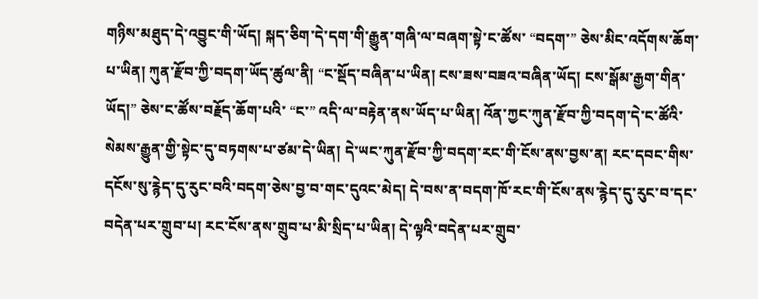གཉིས་མཐུད་དེ་འབྱུང་གི་ཡོད། སྐད་ཅིག་དེ་དག་གི་རྒྱུན་གཞི་ལ་བཞག་སྟེ་ང་ཚོས་ “བདག་” ཅེས་མིང་འདོགས་ཆོག་པ་ཡིན། ཀུན་རྫོབ་ཀྱི་བདག་ཡོད་ཚུལ་ནི། “ང་སྡོད་བཞིན་པ་ཡིན། ངས་ཟས་བཟའ་བཞིན་ཡོད། ངས་སྒོམ་རྒྱག་གིན་ཡོད།” ཅེས་ང་ཚོས་བརྗོད་ཆོག་པའི་ “ང་” འདི་ལ་བརྟེན་ནས་ཡོད་པ་ཡིན། འོན་ཀྱང་ཀུན་རྫོབ་ཀྱི་བདག་དེ་ང་ཚོའི་སེམས་རྒྱུན་གྱི་སྟེང་དུ་བཏགས་པ་ཙམ་དེ་ཡིན། དེ་ཡང་ཀུན་རྫོབ་ཀྱི་བདག་རང་གི་ངོས་ནས་བྱས་ན། རང་དབང་གིས་དངོས་སུ་རྙེད་དུ་རུང་བའི་བདག་ཅེས་བྱ་བ་གང་དུའང་མེད། དེ་བས་ན་བདག་ཁོ་རང་གི་ངོས་ནས་རྙེད་དུ་རུང་བ་དང་བདེན་པར་གྲུབ་པ། རང་ངོས་ནས་གྲུབ་པ་མི་སྲིད་པ་ཡིན། དེ་ལྟའི་བདེན་པར་གྲུབ་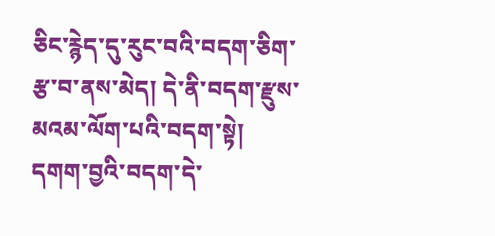ཅིང་རྙེད་དུ་རུང་བའི་བདག་ཅིག་རྩ་བ་ནས་མེད། དེ་ནི་བདག་རྫུས་མའམ་ལོག་པའི་བདག་སྟེ། དགག་བྱའི་བདག་དེ་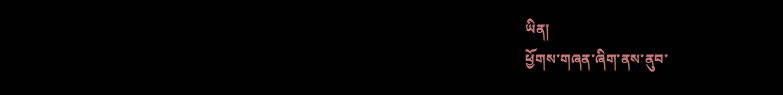ཡིན།
ཕྱོགས་གཞན་ཞིག་ནས་ནུབ་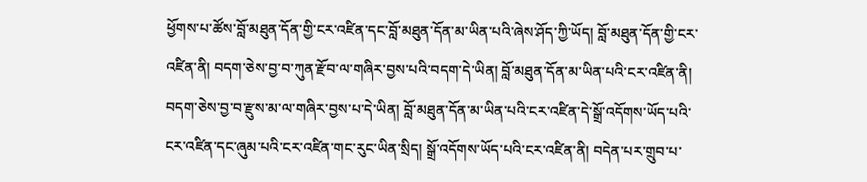ཕྱོགས་པ་ཚོས་བློ་མཐུན་དོན་གྱི་ངར་འཛིན་དང་བློ་མཐུན་དོན་མ་ཡིན་པའི་ཞེས་ཤོད་ཀྱི་ཡོད། བློ་མཐུན་དོན་གྱི་ངར་འཛིན་ནི། བདག་ཅེས་བྱ་བ་ཀུན་རྫོབ་ལ་གཞིར་བྱས་པའི་བདག་དེ་ཡིན། བློ་མཐུན་དོན་མ་ཡིན་པའི་ངར་འཛིན་ནི། བདག་ཅེས་བྱ་བ་རྫུས་མ་ལ་གཞིར་བྱས་པ་དེ་ཡིན། བློ་མཐུན་དོན་མ་ཡིན་པའི་ངར་འཛིན་དེ་སྒྲོ་འདོགས་ཡོད་པའི་ངར་འཛིན་དང་ཞུམ་པའི་ངར་འཛིན་གང་རུང་ཡིན་སྲིད། སྒྲོ་འདོགས་ཡོད་པའི་ངར་འཛིན་ནི། བདེན་པར་གྲུབ་པ་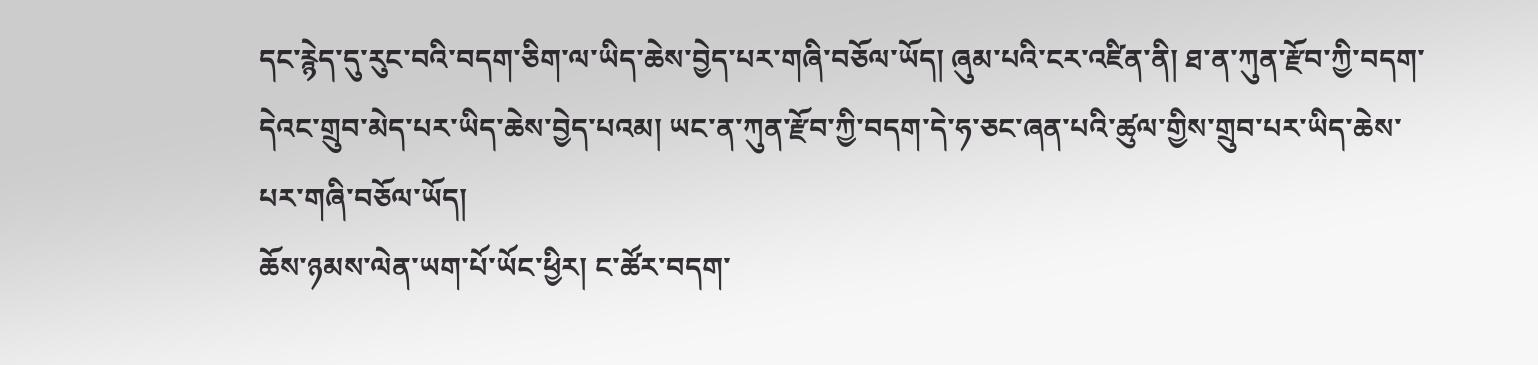དང་རྙེད་དུ་རུང་བའི་བདག་ཅིག་ལ་ཡིད་ཆེས་བྱེད་པར་གཞི་བཅོལ་ཡོད། ཞུམ་པའི་ངར་འཛིན་ནི། ཐ་ན་ཀུན་རྫོབ་ཀྱི་བདག་དེའང་གྲུབ་མེད་པར་ཡིད་ཆེས་བྱེད་པའམ། ཡང་ན་ཀུན་རྫོབ་ཀྱི་བདག་དེ་ཧ་ཅང་ཞན་པའི་ཚུལ་གྱིས་གྲུབ་པར་ཡིད་ཆེས་པར་གཞི་བཅོལ་ཡོད།
ཆོས་ཉམས་ལེན་ཡག་པོ་ཡོང་ཕྱིར། ང་ཚོར་བདག་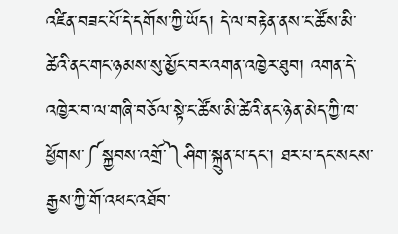འཛིན་བཟང་པོ་དེ་དགོས་ཀྱི་ཡོད། དེ་ལ་བརྟེན་ནས་ང་ཚོས་མི་ཚེའི་ནང་གང་ཉམས་སུ་མྱོང་བར་འགན་འཁྱེར་ཐུབ། འགན་དེ་འཁྱེར་བ་ལ་གཞི་བཅོལ་སྟེ་ང་ཚོས་མི་ཚེའི་ནང་ཉེན་མེད་ཀྱི་ཁ་ཕྱོགས་༼སྐྱབས་འགྲོ་༽ཤིག་སྐྲུན་པ་དང་། ཐར་པ་དང་སངས་རྒྱས་ཀྱི་གོ་འཕང་འཐོབ་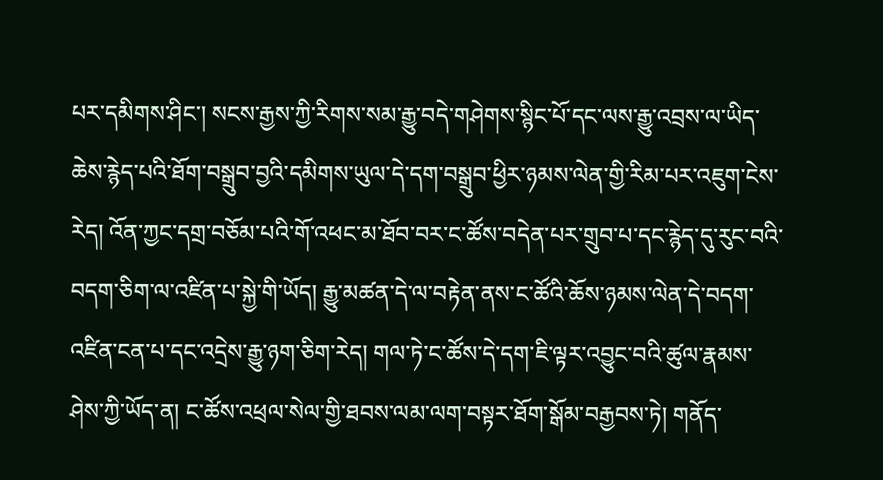པར་དམིགས་ཤིང་། སངས་རྒྱས་ཀྱི་རིགས་སམ་རྒྱུ་བདེ་གཤེགས་སྙིང་པོ་དང་ལས་རྒྱུ་འབྲས་ལ་ཡིད་ཆེས་རྙེད་པའི་ཐོག་བསྒྲུབ་བྱའི་དམིགས་ཡུལ་དེ་དག་བསྒྲུབ་ཕྱིར་ཉམས་ལེན་གྱི་རིམ་པར་འཇུག་ངེས་རེད། འོན་ཀྱང་དགྲ་བཅོམ་པའི་གོ་འཕང་མ་ཐོབ་བར་ང་ཚོས་བདེན་པར་གྲུབ་པ་དང་རྙེད་དུ་རུང་བའི་བདག་ཅིག་ལ་འཛིན་པ་སྐྱེ་གི་ཡོད། རྒྱུ་མཚན་དེ་ལ་བརྟེན་ནས་ང་ཚོའི་ཆོས་ཉམས་ལེན་དེ་བདག་འཛིན་ངན་པ་དང་འདྲེས་རྒྱུ་ཉག་ཅིག་རེད། གལ་ཏེ་ང་ཚོས་དེ་དག་ཇི་ལྟར་འབྱུང་བའི་ཚུལ་རྣམས་ཤེས་ཀྱི་ཡོད་ན། ང་ཚོས་འཕྲལ་སེལ་གྱི་ཐབས་ལམ་ལག་བསྟར་ཐོག་སྒོམ་བརྒྱབས་ཏེ། གནོད་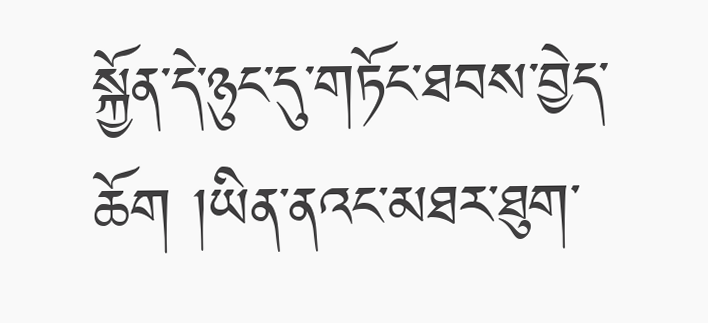སྐྱོན་དེ་ཉུང་དུ་གཏོང་ཐབས་བྱེད་ཆོག །ཡིན་ནའང་མཐར་ཐུག་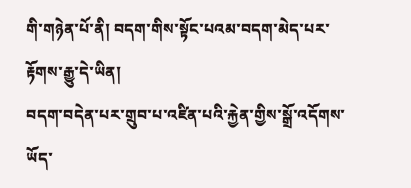གི་གཉེན་པོ་ནི། བདག་གིས་སྟོང་པའམ་བདག་མེད་པར་རྟོགས་རྒྱུ་དེ་ཡིན།
བདག་བདེན་པར་གྲུབ་པ་འཛིན་པའི་རྐྱེན་གྱིས་སྒྲོ་འདོགས་ཡོད་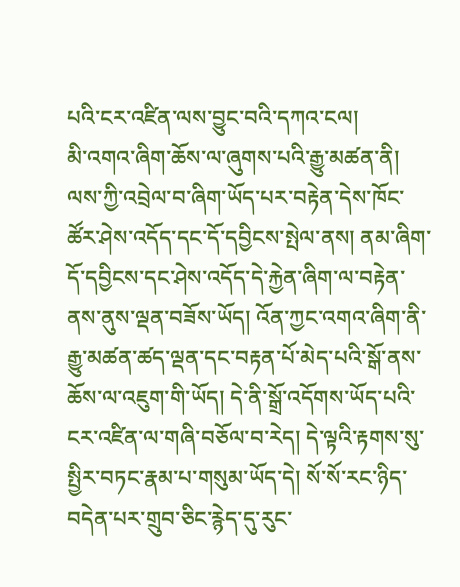པའི་ངར་འཛིན་ལས་བྱུང་བའི་དཀའ་ངལ།
མི་འགའ་ཞིག་ཆོས་ལ་ཞུགས་པའི་རྒྱུ་མཚན་ནི། ལས་ཀྱི་འབྲེལ་བ་ཞིག་ཡོད་པར་བརྟེན་དེས་ཁོང་ཚོར་ཤེས་འདོད་དང་དོ་དབྱིངས་སྤེལ་ནས། ནམ་ཞིག་དོ་དབྱིངས་དང་ཤེས་འདོད་དེ་རྐྱེན་ཞིག་ལ་བརྟེན་ནས་ནུས་ལྡན་བཟོས་ཡོད། འོན་ཀྱང་འགའ་ཞིག་ནི་རྒྱུ་མཚན་ཚད་ལྡན་དང་བརྟན་པོ་མེད་པའི་སྒོ་ནས་ཆོས་ལ་འཇུག་གི་ཡོད། དེ་ནི་སྒྲོ་འདོགས་ཡོད་པའི་ངར་འཛིན་ལ་གཞི་བཅོལ་བ་རེད། དེ་ལྟའི་རྟགས་སུ་སྤྱིར་བཏང་རྣམ་པ་གསུམ་ཡོད་དེ། སོ་སོ་རང་ཉིད་བདེན་པར་གྲུབ་ཅིང་རྙེད་དུ་རུང་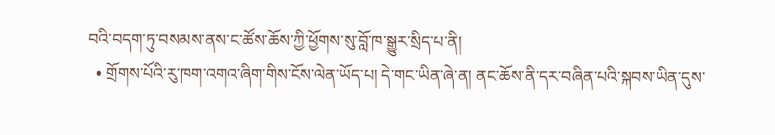བའི་བདག་ཏུ་བསམས་ནས་ང་ཚོས་ཆོས་ཀྱི་ཕྱོགས་སུ་བློ་ཁ་སྒྱུར་སྲིད་པ་ནི།
  • གྲོགས་པོའི་རུ་ཁག་འགའ་ཞིག་གིས་ངོས་ལེན་ཡོད་པ། དེ་གང་ཡིན་ཞེ་ན། ནང་ཆོས་ནི་དར་བཞིན་པའི་སྐབས་ཡིན་དུས་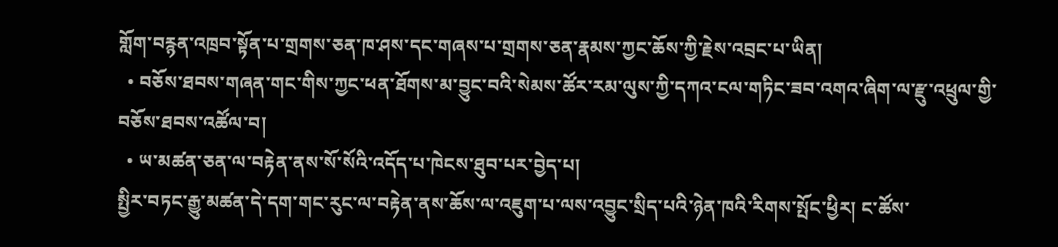གློག་བརྙན་འཁྲབ་སྟོན་པ་གྲགས་ཅན་ཁ་ཤས་དང་གཞས་པ་གྲགས་ཅན་རྣམས་ཀྱང་ཆོས་ཀྱི་རྗེས་འབྲང་པ་ཡིན།
  • བཅོས་ཐབས་གཞན་གང་གིས་ཀྱང་ཕན་ཐོགས་མ་བྱུང་བའི་སེམས་ཚོར་རམ་ལུས་ཀྱི་དཀའ་ངལ་གཏིང་ཟབ་འགའ་ཞིག་ལ་རྫུ་འཕྲུལ་གྱི་བཅོས་ཐབས་འཚོལ་བ།
  • ཡ་མཚན་ཅན་ལ་བརྟེན་ནས་སོ་སོའི་འདོད་པ་ཁེངས་ཐུབ་པར་བྱེད་པ།
སྤྱིར་བཏང་རྒྱུ་མཚན་དེ་དག་གང་རུང་ལ་བརྟེན་ནས་ཆོས་ལ་འཇུག་པ་ལས་འབྱུང་སྲིད་པའི་ཉེན་ཁའི་རིགས་སྤོང་ཕྱིར། ང་ཚོས་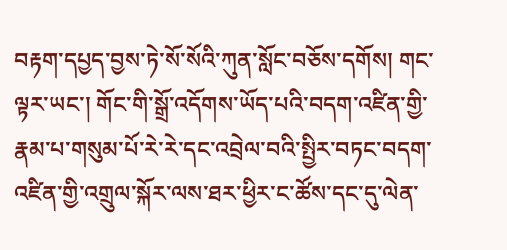བརྟག་དཔྱད་བྱས་ཏེ་སོ་སོའི་ཀུན་སློང་བཅོས་དགོས། གང་ལྟར་ཡང་། གོང་གི་སྒྲོ་འདོགས་ཡོད་པའི་བདག་འཛིན་གྱི་རྣམ་པ་གསུམ་པོ་རེ་རེ་དང་འབྲེལ་བའི་སྤྱིར་བཏང་བདག་འཛིན་གྱི་འགྲུལ་སྐོར་ལས་ཐར་ཕྱིར་ང་ཚོས་དང་དུ་ལེན་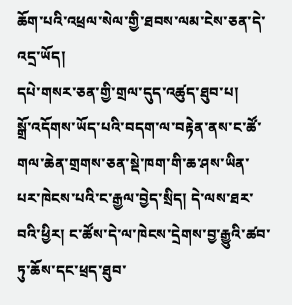ཆོག་པའི་འཕྲལ་སེལ་གྱི་ཐབས་ལམ་ངེས་ཅན་དེ་འདྲ་ཡོད།
དཔེ་གསར་ཅན་གྱི་གྲལ་དུད་འཚུད་ཐུབ་པ།
སྒྲོ་འདོགས་ཡོད་པའི་བདག་ལ་བརྟེན་ནས་ང་ཚོ་གལ་ཆེན་གྲགས་ཅན་སྡེ་ཁག་གི་ཆ་ཤས་ཡིན་པར་ཁེངས་པའི་ང་རྒྱལ་བྱེད་སྲིད། དེ་ལས་ཐར་བའི་ཕྱིར། ང་ཚོས་དེ་ལ་ཁེངས་དྲེགས་བྱ་རྒྱུའི་ཚབ་ཏུ་ཆོས་དང་ཕྲད་ཐུབ་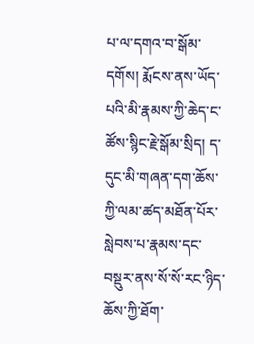པ་ལ་དགའ་བ་སྒོམ་དགོས། རྨོངས་ནས་ཡོད་པའི་མི་རྣམས་ཀྱི་ཆེད་ང་ཚོས་སྙིང་རྗེ་སྒོམ་སྲིད། ད་དུང་མི་གཞན་དག་ཆོས་ཀྱི་ལམ་ཚད་མཐོན་པོར་སླེབས་པ་རྣམས་དང་བསྡུར་ནས་སོ་སོ་རང་ཉིད་ཆོས་ཀྱི་ཐོག་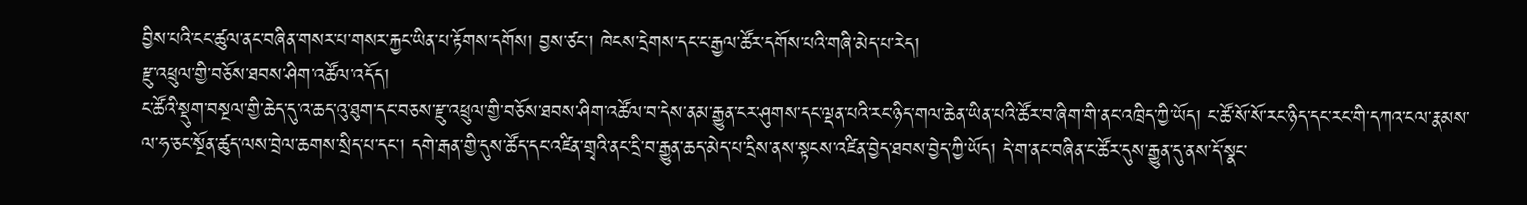བྱིས་པའི་ངང་ཚུལ་ནང་བཞིན་གསར་པ་གསར་རྐྱང་ཡིན་པ་རྟོགས་དགོས། བྱས་ཙང་། ཁེངས་དྲེགས་དང་ང་རྒྱལ་ཚོར་དགོས་པའི་གཞི་མེད་པ་རེད།
རྫུ་འཕྲུལ་གྱི་བཅོས་ཐབས་ཤིག་འཚོལ་འདོད།
ང་ཚོའི་སྡུག་བསྔལ་གྱི་ཆེད་དུ་འ་ཆད་འུ་ཐུག་དང་བཅས་རྫུ་འཕྲུལ་གྱི་བཅོས་ཐབས་ཤིག་འཚོལ་བ་དེས་ནམ་རྒྱུན་ངར་ཤུགས་དང་ལྡན་པའི་རང་ཉིད་གལ་ཆེན་ཡིན་པའི་ཚོར་བ་ཞིག་གི་ནང་འཁྲིད་ཀྱི་ཡོད། ང་ཚོ་སོ་སོ་རང་ཉིད་དང་རང་གི་དཀའ་ངལ་རྣམས་ལ་ཧ་ཅང་སྔོན་ཚུད་ལས་བྲེལ་ཆགས་སྲིད་པ་དང་། དགེ་རྒན་གྱི་དུས་ཚོད་དང་འཛིན་གྲྭའི་ནང་དྲི་བ་རྒྱུན་ཆད་མེད་པ་དྲིས་ནས་སྟངས་འཛིན་བྱེད་ཐབས་བྱེད་ཀྱི་ཡོད། དེ་ག་ནང་བཞིན་ང་ཚོར་དུས་རྒྱུན་དུ་ནས་དོ་སྣང་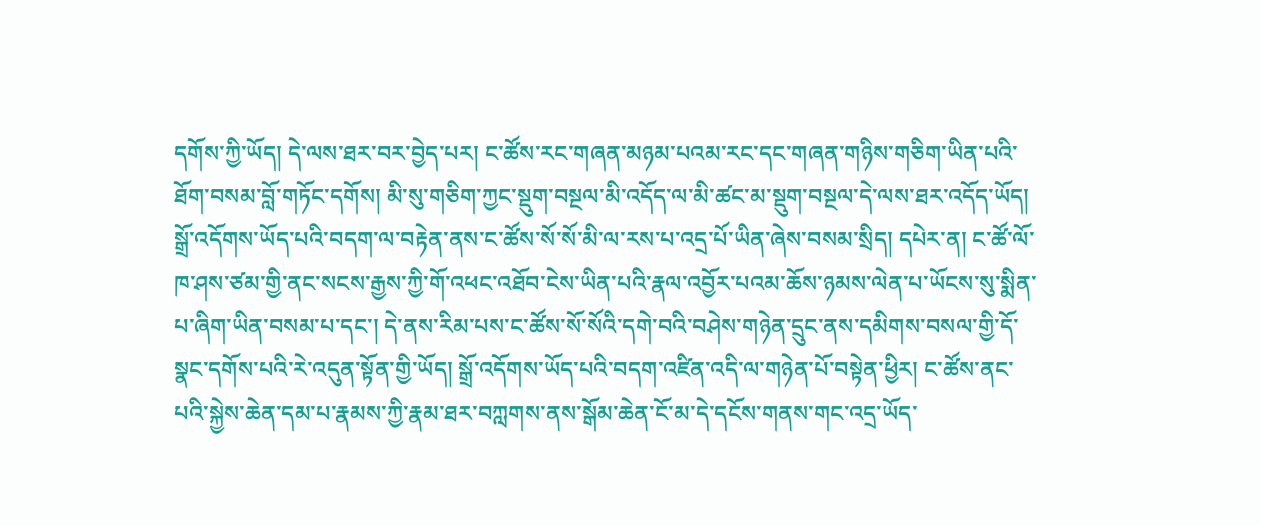དགོས་ཀྱི་ཡོད། དེ་ལས་ཐར་བར་བྱེད་པར། ང་ཚོས་རང་གཞན་མཉམ་པའམ་རང་དང་གཞན་གཉིས་གཅིག་ཡིན་པའི་ཐོག་བསམ་བློ་གཏོང་དགོས། མི་སུ་གཅིག་ཀྱང་སྡུག་བསྔལ་མི་འདོད་ལ་མི་ཚང་མ་སྡུག་བསྔལ་དེ་ལས་ཐར་འདོད་ཡོད།
སྒྲོ་འདོགས་ཡོད་པའི་བདག་ལ་བརྟེན་ནས་ང་ཚོས་སོ་སོ་མི་ལ་རས་པ་འདྲ་པོ་ཡིན་ཞེས་བསམ་སྲིད། དཔེར་ན། ང་ཚོ་ལོ་ཁ་ཤས་ཙམ་གྱི་ནང་སངས་རྒྱས་ཀྱི་གོ་འཕང་འཐོབ་ངེས་ཡིན་པའི་རྣལ་འབྱོར་པའམ་ཆོས་ཉམས་ལེན་པ་ཡོངས་སུ་སྨིན་པ་ཞིག་ཡིན་བསམ་པ་དང་། དེ་ནས་རིམ་པས་ང་ཚོས་སོ་སོའི་དགེ་བའི་བཤེས་གཉེན་དྲུང་ནས་དམིགས་བསལ་གྱི་དོ་སྣང་དགོས་པའི་རེ་འདུན་སྟོན་གྱི་ཡོད། སྒྲོ་འདོགས་ཡོད་པའི་བདག་འཛིན་འདི་ལ་གཉེན་པོ་བསྟེན་ཕྱིར། ང་ཚོས་ནང་པའི་སྐྱེས་ཆེན་དམ་པ་རྣམས་ཀྱི་རྣམ་ཐར་བཀླགས་ནས་སྒོམ་ཆེན་ངོ་མ་དེ་དངོས་གནས་གང་འདྲ་ཡོད་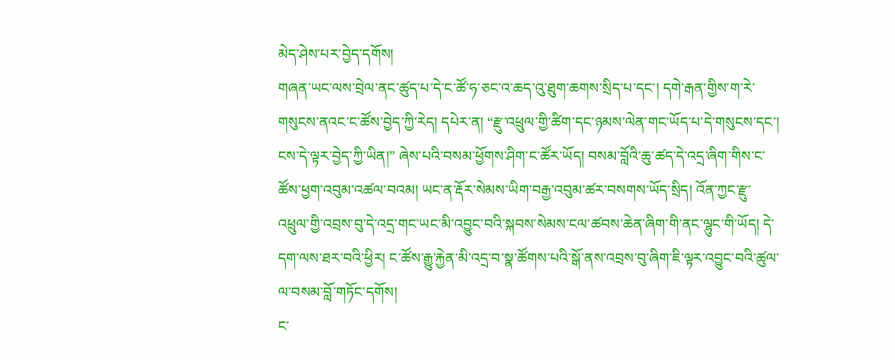མེད་ཤེས་པར་བྱེད་དགོས།
གཞན་ཡང་ལས་བྲེལ་ནང་ཚུད་པ་དེ་ང་ཚོ་ཧ་ཅང་འ་ཆད་འུ་ཐུག་ཆགས་སྲིད་པ་དང་། དགེ་རྒན་གྱིས་ག་རེ་གསུངས་ནའང་ང་ཚོས་བྱེད་ཀྱི་རེད། དཔེར་ན། “རྫུ་འཕྲུལ་གྱི་ཚིག་དང་ཉམས་ལེན་གང་ཡོད་པ་དེ་གསུངས་དང་། ངས་དེ་ལྟར་བྱེད་ཀྱི་ཡིན།” ཞེས་པའི་བསམ་ཕྱོགས་ཤིག་ང་ཚོར་ཡོད། བསམ་བློའི་ཆུ་ཚད་དེ་འདྲ་ཞིག་གིས་ང་ཚོས་ཕྱག་འབུམ་འཚལ་བའམ། ཡང་ན་རྡོར་སེམས་ཡིག་བརྒྱ་འབུམ་ཚར་བསགས་ཡོད་སྲིད། འོན་ཀྱང་རྫུ་འཕྲུལ་གྱི་འབྲས་བུ་དེ་འདྲ་གང་ཡང་མི་འབྱུང་བའི་སྐབས་སེམས་ངལ་ཚབས་ཆེན་ཞིག་གི་ནང་ལྷུང་གི་ཡོད། དེ་དག་ལས་ཐར་བའི་ཕྱིར། ང་ཚོས་རྒྱུ་རྐྱེན་མི་འདྲ་བ་སྣ་ཚོགས་པའི་སྒོ་ནས་འབྲས་བུ་ཞིག་ཇི་ལྟར་འབྱུང་བའི་ཚུལ་ལ་བསམ་བློ་གཏོང་དགོས།
ང་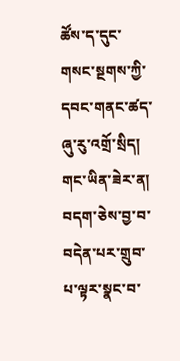ཚོས་ད་དུང་གསང་སྔགས་ཀྱི་དབང་གནང་ཚད་ཞུ་རུ་འགྲོ་སྲིད། གང་ཡིན་ཟེར་ན། བདག་ཅེས་བྱ་བ་བདེན་པར་གྲུབ་པ་ལྟར་སྣང་བ་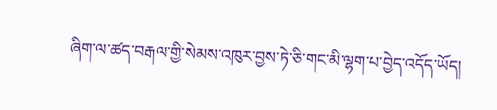ཞིག་ལ་ཚད་བརྒལ་གྱི་སེམས་འཁུར་བྱས་ཏེ་ཅི་གང་མི་ལྷག་པ་བྱེད་འདོད་ཡོད།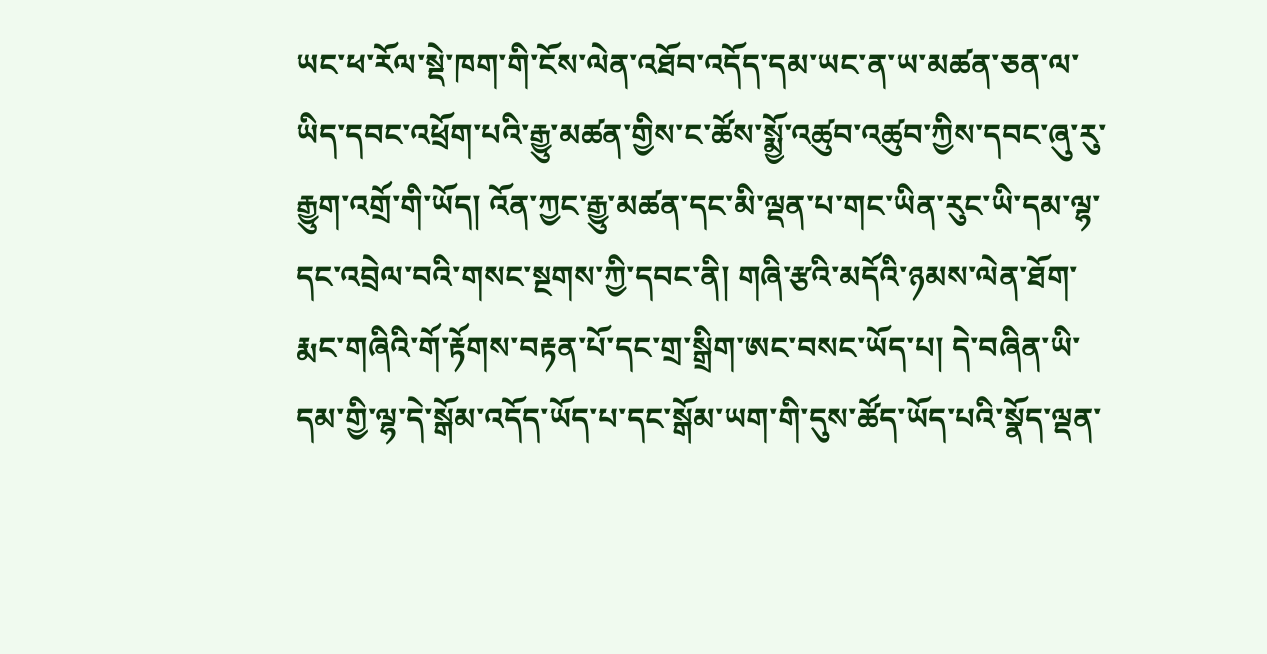ཡང་ཕ་རོལ་སྡེ་ཁག་གི་ངོས་ལེན་འཐོབ་འདོད་དམ་ཡང་ན་ཡ་མཚན་ཅན་ལ་ཡིད་དབང་འཕྲོག་པའི་རྒྱུ་མཚན་གྱིས་ང་ཚོས་སྨྱོ་འཚུབ་འཚུབ་ཀྱིས་དབང་ཞུ་རུ་རྒྱུག་འགྲོ་གི་ཡོད། འོན་ཀྱང་རྒྱུ་མཚན་དང་མི་ལྡན་པ་གང་ཡིན་རུང་ཡི་དམ་ལྷ་དང་འབྲེལ་བའི་གསང་སྔགས་ཀྱི་དབང་ནི། གཞི་རྩའི་མདོའི་ཉམས་ལེན་ཐོག་རྨང་གཞིའི་གོ་རྟོགས་བརྟན་པོ་དང་གྲ་སྒྲིག་ཨང་བསང་ཡོད་པ། དེ་བཞིན་ཡི་དམ་གྱི་ལྷ་དེ་སྒོམ་འདོད་ཡོད་པ་དང་སྒོམ་ཡག་གི་དུས་ཚོད་ཡོད་པའི་སྣོད་ལྡན་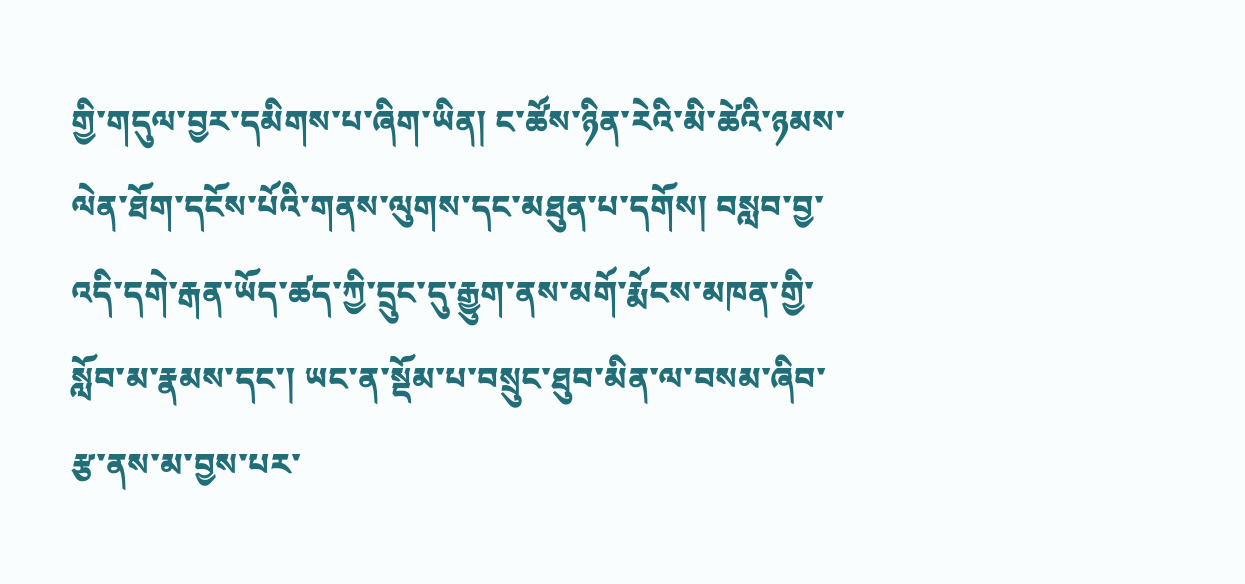གྱི་གདུལ་བྱར་དམིགས་པ་ཞིག་ཡིན། ང་ཚོས་ཉིན་རེའི་མི་ཚེའི་ཉམས་ལེན་ཐོག་དངོས་པོའི་གནས་ལུགས་དང་མཐུན་པ་དགོས། བསླབ་བྱ་འདི་དགེ་རྒན་ཡོད་ཚད་ཀྱི་དྲུང་དུ་རྒྱུག་ནས་མགོ་རྨོངས་མཁན་གྱི་སློབ་མ་རྣམས་དང་། ཡང་ན་སྡོམ་པ་བསྲུང་ཐུབ་མིན་ལ་བསམ་ཞིབ་རྩ་ནས་མ་བྱས་པར་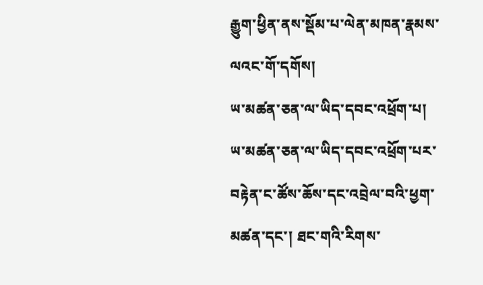རྒྱུག་ཕྱིན་ནས་སྡོམ་པ་ལེན་མཁན་རྣམས་ལའང་གོ་དགོས།
ཡ་མཚན་ཅན་ལ་ཡིད་དབང་འཕྲོག་པ།
ཡ་མཚན་ཅན་ལ་ཡིད་དབང་འཕྲོག་པར་བརྟེན་ང་ཚོས་ཆོས་དང་འབྲེལ་བའི་ཕྱག་མཚན་དང་། ཐང་གའི་རིགས་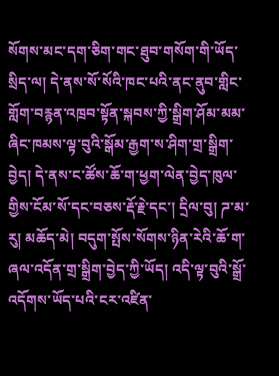སོགས་མང་དག་ཅིག་གང་ཐུབ་གསོག་གི་ཡོད་སྲིད་ལ། དེ་ནས་སོ་སོའི་ཁང་པའི་ནང་ནུབ་གླིང་གློག་བརྙན་འཁྲབ་སྟོན་སྐབས་ཀྱི་སྒྲིག་ཤོམ་མམ་ཞིང་ཁམས་ལྟ་བུའི་སྒོམ་རྒྱག་ས་ཤིག་གྲ་སྒྲིག་བྱེད། དེ་ནས་ང་ཚོས་ཆོ་ག་ཕྱག་ལེན་བྱེད་ཁུལ་གྱིས་ངོམ་སོ་དང་བཅས་རྡོ་རྗེ་དང་། དྲིལ་བུ། ཌ་མ་རུ། མཆོད་མེ། བདུག་སྤོས་སོགས་ཉིན་རེའི་ཆོ་ག་ཞལ་འདོན་གྲ་སྒྲིག་བྱེད་ཀྱི་ཡོད། འདི་ལྟ་བུའི་སྒྲོ་འདོགས་ཡོད་པའི་ངར་འཛིན་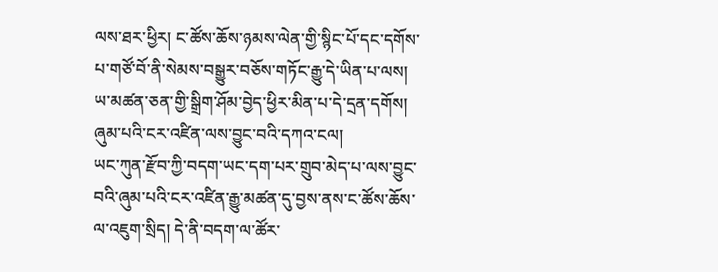ལས་ཐར་ཕྱིར། ང་ཚོས་ཆོས་ཉམས་ལེན་གྱི་སྙིང་པོ་དང་དགོས་པ་གཙོ་བོ་ནི་སེམས་བསྒྱུར་བཅོས་གཏོང་རྒྱུ་དེ་ཡིན་པ་ལས། ཡ་མཚན་ཅན་གྱི་སྒྲིག་ཤོམ་བྱེད་ཕྱིར་མིན་པ་དེ་དྲན་དགོས།
ཞུམ་པའི་ངར་འཛིན་ལས་བྱུང་བའི་དཀའ་ངལ།
ཡང་ཀུན་རྫོབ་ཀྱི་བདག་ཡང་དག་པར་གྲུབ་མེད་པ་ལས་བྱུང་བའི་ཞུམ་པའི་ངར་འཛིན་རྒྱུ་མཚན་དུ་བྱས་ནས་ང་ཚོས་ཆོས་ལ་འཇུག་སྲིད། དེ་ནི་བདག་ལ་ཚོར་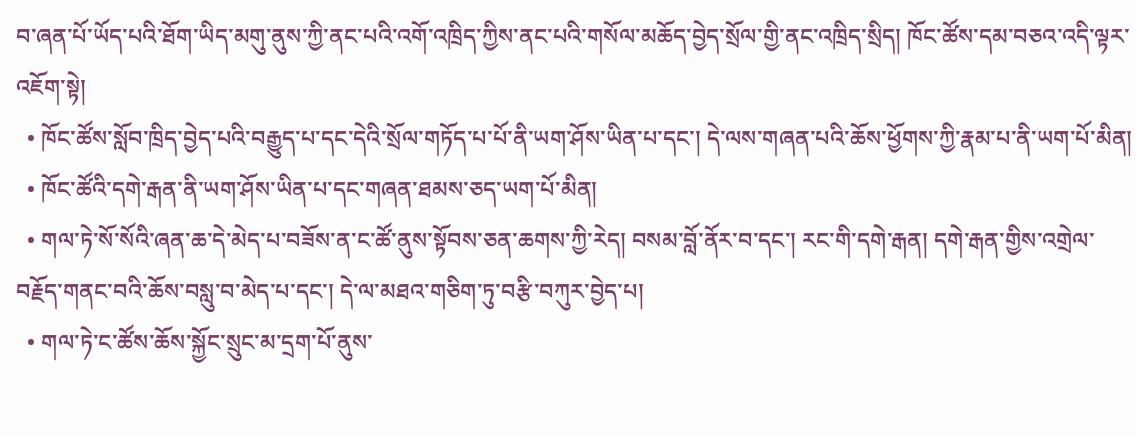བ་ཞན་པོ་ཡོད་པའི་ཐོག་ཡིད་མགུ་ནུས་ཀྱི་ནང་པའི་འགོ་འཁྲིད་ཀྱིས་ནང་པའི་གསོལ་མཆོད་བྱེད་སྲོལ་གྱི་ནང་འཁྲིད་སྲིད། ཁོང་ཚོས་དམ་བཅའ་འདི་ལྟར་འཇོག་སྟེ།
  • ཁོང་ཚོས་སློབ་ཁྲིད་བྱེད་པའི་བརྒྱུད་པ་དང་དེའི་སྲོལ་གཏོད་པ་པོ་ནི་ཡག་ཤོས་ཡིན་པ་དང་། དེ་ལས་གཞན་པའི་ཆོས་ཕྱོགས་ཀྱི་རྣམ་པ་ནི་ཡག་པོ་མིན།
  • ཁོང་ཚོའི་དགེ་རྒན་ནི་ཡག་ཤོས་ཡིན་པ་དང་གཞན་ཐམས་ཅད་ཡག་པོ་མིན།
  • གལ་ཏེ་སོ་སོའི་ཞན་ཆ་དེ་མེད་པ་བཟོས་ན་ང་ཚོ་ནུས་སྟོབས་ཅན་ཆགས་ཀྱི་རེད། བསམ་བློ་ནོར་བ་དང་། རང་གི་དགེ་རྒན། དགེ་རྒན་གྱིས་འགྲེལ་བརྗོད་གནང་བའི་ཆོས་བསླུ་བ་མེད་པ་དང་། དེ་ལ་མཐའ་གཅིག་ཏུ་བརྩི་བཀུར་བྱེད་པ།
  • གལ་ཏེ་ང་ཚོས་ཆོས་སྐྱོང་སྲུང་མ་དྲག་པོ་ནུས་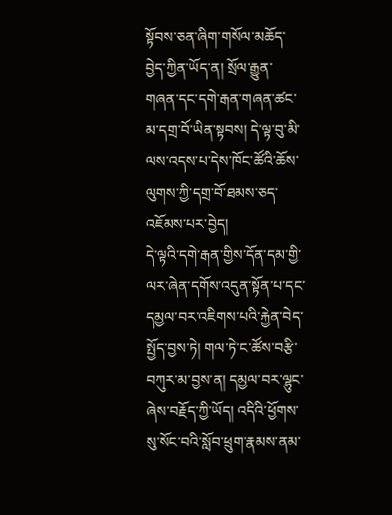སྟོབས་ཅན་ཞིག་གསོལ་མཆོད་བྱེད་ཀྱིན་ཡོད་ན། སྲོལ་རྒྱུན་གཞན་དང་དགེ་རྒན་གཞན་ཚང་མ་དགྲ་བོ་ཡིན་སྟབས། དེ་ལྟ་བུ་མི་ལས་འདས་པ་དེས་ཁོང་ཚོའི་ཆོས་ལུགས་ཀྱི་དགྲ་བོ་ཐམས་ཅད་འཇོམས་པར་བྱེད།
དེ་ལྟའི་དགེ་རྒན་གྱིས་དོན་དམ་གྱི་ལར་ཞེན་དགོས་འདུན་སྟོན་པ་དང་དམྱལ་བར་འཇིགས་པའི་རྐྱེན་བེད་སྤྱོད་བྱས་ཏེ། གལ་ཏེ་ང་ཚོས་བརྩི་བཀུར་མ་བྱས་ན། དམྱལ་བར་ལྷུང་ཞེས་བརྗོད་ཀྱི་ཡོད། འདིའི་ཕྱོགས་སུ་སོང་བའི་སློབ་ཕྲུག་རྣམས་ནམ་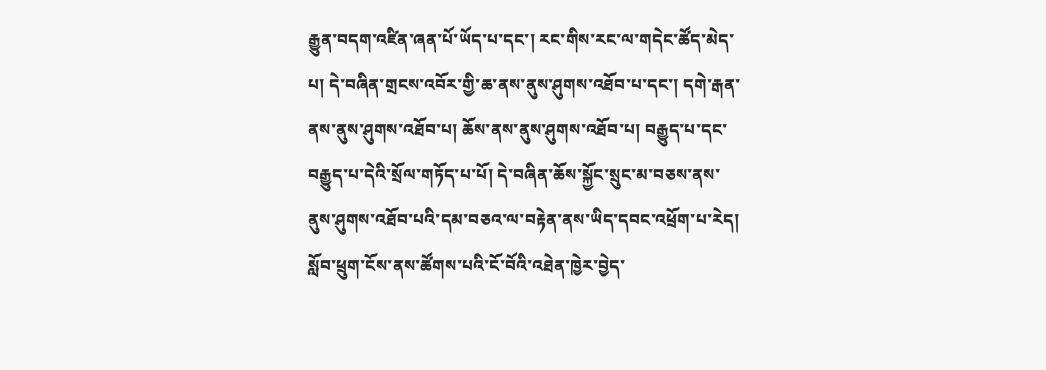རྒྱུན་བདག་འཛིན་ཞན་པོ་ཡོད་པ་དང་། རང་གིས་རང་ལ་གདེང་ཚོད་མེད་པ། དེ་བཞིན་གྲངས་འབོར་གྱི་ཆ་ནས་ནུས་ཤུགས་འཐོབ་པ་དང་། དགེ་རྒན་ནས་ནུས་ཤུགས་འཐོབ་པ། ཆོས་ནས་ནུས་ཤུགས་འཐོབ་པ། བརྒྱུད་པ་དང་བརྒྱུད་པ་དེའི་སྲོལ་གཏོད་པ་པོ། དེ་བཞིན་ཆོས་སྐྱོང་སྲུང་མ་བཅས་ནས་ནུས་ཤུགས་འཐོབ་པའི་དམ་བཅའ་ལ་བརྟེན་ནས་ཡིད་དབང་འཕྲོག་པ་རེད། སློབ་ཕྲུག་ངོས་ནས་ཚོགས་པའི་ངོ་བོའི་འཐེན་ཁྱེར་བྱེད་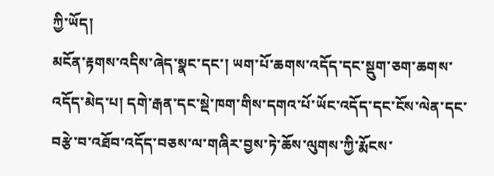ཀྱི་ཡོད།
མངོན་རྟགས་འདིས་ཞེད་སྣང་དང་། ཡག་པོ་ཆགས་འདོད་དང་སྡུག་ཅག་ཆགས་འདོད་མེད་པ། དགེ་རྒན་དང་སྡེ་ཁག་གིས་དགའ་པོ་ཡོང་འདོད་དང་ངོས་ལེན་དང་བརྩེ་བ་འཐོབ་འདོད་བཅས་ལ་གཞིར་བྱས་ཏེ་ཆོས་ལུགས་ཀྱི་རྨོངས་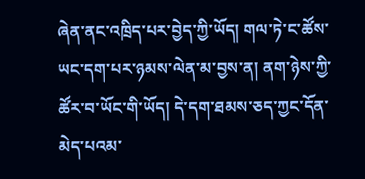ཞེན་ནང་འཁྲིད་པར་བྱེད་ཀྱི་ཡོད། གལ་ཏེ་ང་ཚོས་ཡང་དག་པར་ཉམས་ལེན་མ་བྱས་ན། ནག་ཉེས་ཀྱི་ཚོར་བ་ཡོང་གི་ཡོད། དེ་དག་ཐམས་ཅད་ཀྱང་དོན་མེད་པའམ་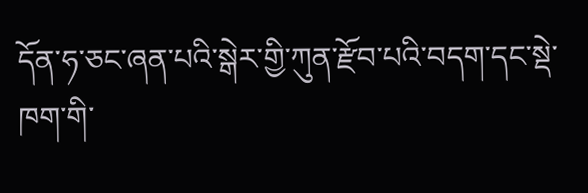དོན་ཧ་ཅང་ཞན་པའི་སྒེར་གྱི་ཀུན་རྫོབ་པའི་བདག་དང་སྡེ་ཁག་གི་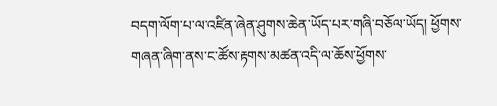བདག་ལོག་པ་ལ་འཛིན་ཞེན་ཤུགས་ཆེན་ཡོད་པར་གཞི་བཅོལ་ཡོད། ཕྱོགས་གཞན་ཞིག་ནས་ང་ཚོས་རྟགས་མཚན་འདི་ལ་ཆོས་ཕྱོགས་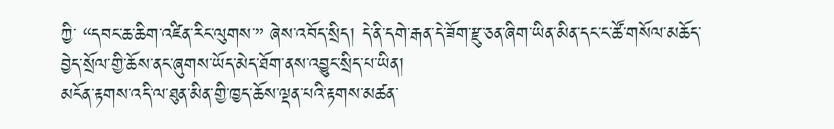ཀྱི་ “དབང་ཆ་ཆིག་འཛིན་རིང་ལུགས་” ཞེས་འབོད་སྲིད། དེ་ནི་དགེ་རྒན་དེ་ཟོག་རྫུ་ཅན་ཞིག་ཡིན་མིན་དང་ང་ཚོ་གསོལ་མཆོད་བྱེད་སྲོལ་གྱི་ཆོས་ནང་ཞུགས་ཡོད་མེད་ཐོག་ནས་འབྱུང་སྲིད་པ་ཡིན།
མངོན་རྟགས་འདི་ལ་ཐུན་མིན་གྱི་ཁྱད་ཆོས་ལྡན་པའི་རྟགས་མཚན་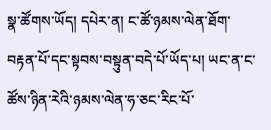སྣ་ཚོགས་ཡོད། དཔེར་ན། ང་ཚོ་ཉམས་ལེན་ཐོག་བརྟན་པོ་དང་སྟབས་བསྟུན་བདེ་པོ་ཡོད་པ། ཡང་ན་ང་ཚོས་ཉིན་རེའི་ཉམས་ལེན་ཧ་ཅང་རིང་པོ་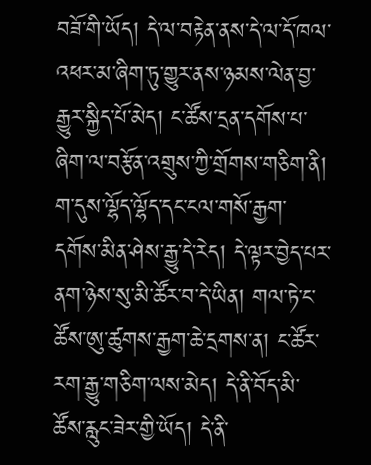བཟོ་གི་ཡོད། དེ་ལ་བརྟེན་ནས་དེ་ལ་དོ་ཁལ་འཕར་མ་ཞིག་ཏུ་གྱུར་ནས་ཉམས་ལེན་བྱ་རྒྱུར་སྐྱིད་པོ་མེད། ང་ཚོས་དྲན་དགོས་པ་ཞིག་ལ་བརྩོན་འགྲུས་ཀྱི་གྲོགས་གཅིག་ནི། ག་དུས་ལྷོད་ལྷོད་དང་ངལ་གསོ་རྒྱག་དགོས་མིན་ཤེས་རྒྱུ་དེ་རེད། དེ་ལྟར་བྱེད་པར་ནག་ཉེས་སུ་མི་ཚོར་བ་དེ་ཡིན། གལ་ཏེ་ང་ཚོས་ཨུ་ཚུགས་རྒྱག་ཆེ་དྲགས་ན། ང་ཚོར་རག་རྒྱུ་གཅིག་ལས་མེད། དེ་ནི་བོད་མི་ཚོས་རླུང་ཟེར་གྱི་ཡོད། དེ་ནི་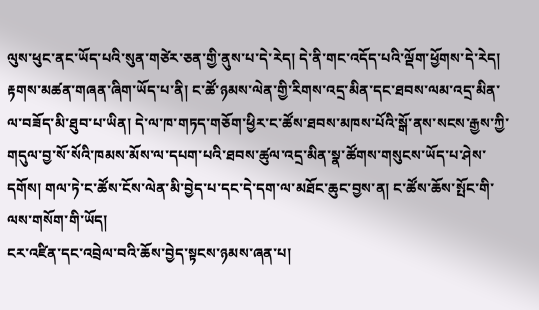ལུས་ཕུང་ནང་ཡོད་པའི་སུན་གཙེར་ཅན་གྱི་ནུས་པ་དེ་རེད། དེ་ནི་གང་འདོད་པའི་ལྡོག་ཕྱོགས་དེ་རེད། རྟགས་མཚན་གཞན་ཞིག་ཡོད་པ་ནི། ང་ཚོ་ཉམས་ལེན་གྱི་རིགས་འདྲ་མིན་དང་ཐབས་ལམ་འདྲ་མིན་ལ་བཟོད་མི་ཐུབ་པ་ཡིན། དེ་ལ་ཁ་གཏད་གཅོག་ཕྱིར་ང་ཚོས་ཐབས་མཁས་པོའི་སྒོ་ནས་སངས་རྒྱས་ཀྱི་གདུལ་བྱ་སོ་སོའི་ཁམས་མོས་ལ་དཔག་པའི་ཐབས་ཚུལ་འདྲ་མིན་སྣ་ཚོགས་གསུངས་ཡོད་པ་ཤེས་དགོས། གལ་ཏེ་ང་ཚོས་ངོས་ལེན་མི་བྱེད་པ་དང་དེ་དག་ལ་མཐོང་ཆུང་བྱས་ན། ང་ཚོས་ཆོས་སྤོང་གི་ལས་གསོག་གི་ཡོད།
ངར་འཛིན་དང་འབྲེལ་བའི་ཆོས་བྱེད་སྟངས་ཉམས་ཞན་པ།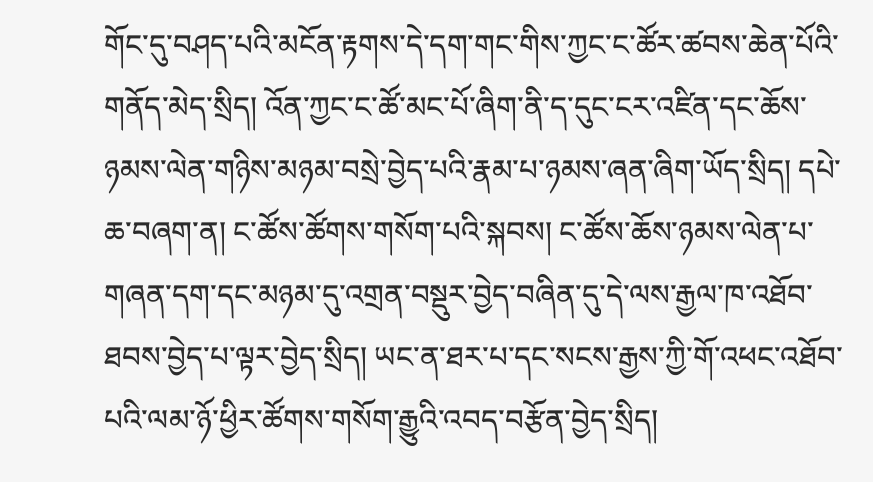གོང་དུ་བཤད་པའི་མངོན་རྟགས་དེ་དག་གང་གིས་ཀྱང་ང་ཚོར་ཚབས་ཆེན་པོའི་གནོད་མེད་སྲིད། འོན་ཀྱང་ང་ཚོ་མང་པོ་ཞིག་ནི་ད་དུང་ངར་འཛིན་དང་ཆོས་ཉམས་ལེན་གཉིས་མཉམ་བསྲེ་བྱེད་པའི་རྣམ་པ་ཉམས་ཞན་ཞིག་ཡོད་སྲིད། དཔེ་ཆ་བཞག་ན། ང་ཚོས་ཚོགས་གསོག་པའི་སྐབས། ང་ཚོས་ཆོས་ཉམས་ལེན་པ་གཞན་དག་དང་མཉམ་དུ་འགྲན་བསྡུར་བྱེད་བཞིན་དུ་དེ་ལས་རྒྱལ་ཁ་འཐོབ་ཐབས་བྱེད་པ་ལྟར་བྱེད་སྲིད། ཡང་ན་ཐར་པ་དང་སངས་རྒྱས་ཀྱི་གོ་འཕང་འཐོབ་པའི་ལམ་ཉོ་ཕྱིར་ཚོགས་གསོག་རྒྱུའི་འབད་བརྩོན་བྱེད་སྲིད།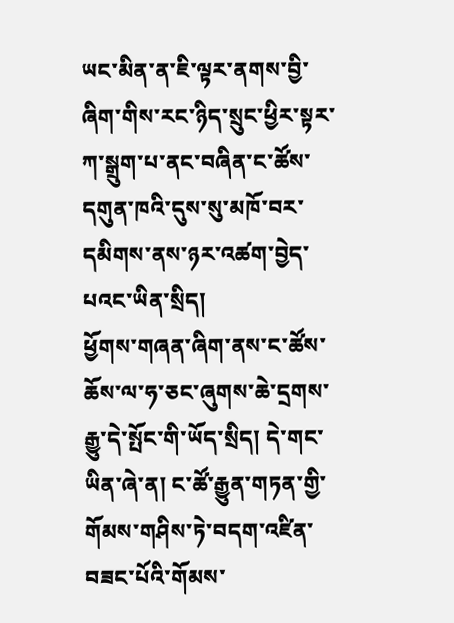ཡང་མིན་ན་ཇི་ལྟར་ནགས་བྱི་ཞིག་གིས་རང་ཉིད་སྲུང་ཕྱིར་སྟར་ཀ་སྒྲུག་པ་ནང་བཞིན་ང་ཚོས་དགུན་ཁའི་དུས་སུ་མཁོ་བར་དམིགས་ནས་ཉར་འཚག་བྱེད་པའང་ཡིན་སྲིད།
ཕྱོགས་གཞན་ཞིག་ནས་ང་ཚོས་ཆོས་ལ་ཧ་ཅང་ཞུགས་ཆེ་དྲགས་རྒྱུ་དེ་སྤོང་གི་ཡོད་སྲིད། དེ་གང་ཡིན་ཞེ་ན། ང་ཚོ་རྒྱུན་གཏན་གྱི་གོམས་གཤིས་ཏེ་བདག་འཛིན་བཟང་པོའི་གོམས་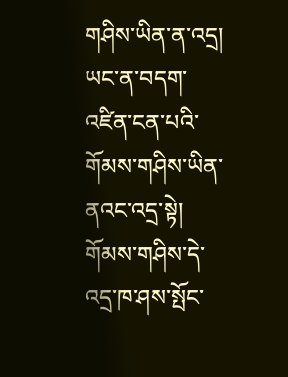གཤིས་ཡིན་ན་འདྲ། ཡང་ན་བདག་འཛིན་ངན་པའི་གོམས་གཤིས་ཡིན་ནའང་འདྲ་སྟེ། གོམས་གཤིས་དེ་འདྲ་ཁ་ཤས་སྤོང་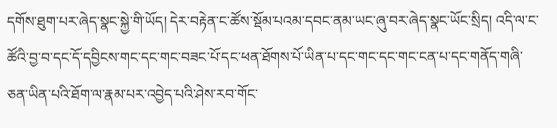དགོས་ཐུག་པར་ཞེད་སྣང་སྐྱེ་གི་ཡོད། དེར་བརྟེན་ང་ཚོས་སྡོམ་པའམ་དབང་ནམ་ཡང་ཞུ་བར་ཞེད་སྣང་ཡོང་སྲིད། འདི་ལ་ང་ཚོའི་བྱ་བ་དང་དོ་དབྱིངས་གང་དང་གང་བཟང་པོ་དང་ཕན་ཐོགས་པོ་ཡིན་པ་དང་གང་དང་གང་ངན་པ་དང་གནོད་གཞི་ཅན་ཡིན་པའི་ཐོག་ལ་རྣམ་པར་འབྱེད་པའི་ཤེས་རབ་གོང་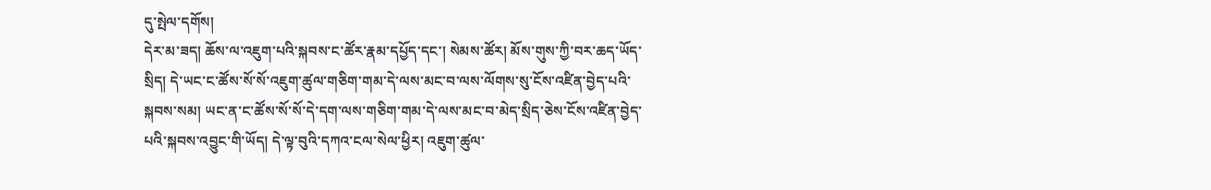དུ་སྤེལ་དགོས།
དེར་མ་ཟད། ཆོས་ལ་འཇུག་པའི་སྐབས་ང་ཚོར་རྣམ་དཔྱོད་དང་། སེམས་ཚོར། མོས་གུས་ཀྱི་བར་ཆད་ཡོད་སྲིད། དེ་ཡང་ང་ཚོས་སོ་སོ་འཇུག་ཚུལ་གཅིག་གམ་དེ་ལས་མང་བ་ལས་ལོགས་སུ་ངོས་འཛིན་བྱེད་པའི་སྐབས་སམ། ཡང་ན་ང་ཚོས་སོ་སོ་དེ་དག་ལས་གཅིག་གམ་དེ་ལས་མང་བ་མེད་སྲིད་ཅེས་ངོས་འཛིན་བྱེད་པའི་སྐབས་འབྱུང་གི་ཡོད། དེ་ལྟ་བུའི་དཀའ་ངལ་སེལ་ཕྱིར། འཇུག་ཚུལ་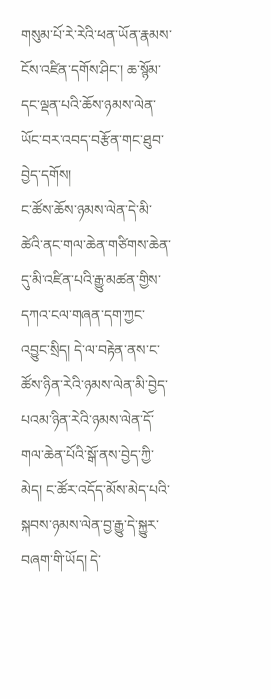གསུམ་པོ་རེ་རེའི་ཕན་ཡོན་རྣམས་ངོས་འཛིན་དགོས་ཤིང་། ཆ་སྙོམ་དང་ལྡན་པའི་ཆོས་ཉམས་ལེན་ཡོང་བར་འབད་བརྩོན་གང་ཐུབ་བྱེད་དགོས།
ང་ཚོས་ཆོས་ཉམས་ལེན་དེ་མི་ཚེའི་ནང་གལ་ཆེན་གཙིགས་ཆེན་དུ་མི་འཛིན་པའི་རྒྱུ་མཚན་གྱིས་དཀའ་ངལ་གཞན་དག་ཀྱང་འབྱུང་སྲིད། དེ་ལ་བརྟེན་ནས་ང་ཚོས་ཉིན་རེའི་ཉམས་ལེན་མི་བྱེད་པའམ་ཉིན་རེའི་ཉམས་ལེན་དོ་གལ་ཆེན་པོའི་སྒོ་ནས་བྱེད་ཀྱི་མེད། ང་ཚོར་འདོད་མོས་མེད་པའི་སྐབས་ཉམས་ལེན་བྱ་རྒྱུ་དེ་སྐྱུར་བཞག་གི་ཡོད། དེ་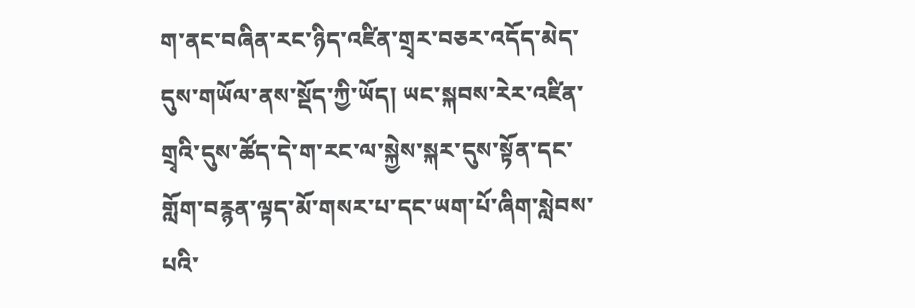ག་ནང་བཞིན་རང་ཉིད་འཛིན་གྲྭར་བཅར་འདོད་མེད་དུས་གཡོལ་ནས་སྡོད་ཀྱི་ཡོད། ཡང་སྐབས་རེར་འཛིན་གྲྭའི་དུས་ཚོད་དེ་ག་རང་ལ་སྐྱེས་སྐར་དུས་སྟོན་དང་གློག་བརྙན་ལྟད་མོ་གསར་པ་དང་ཡག་པོ་ཞིག་སླེབས་པའི་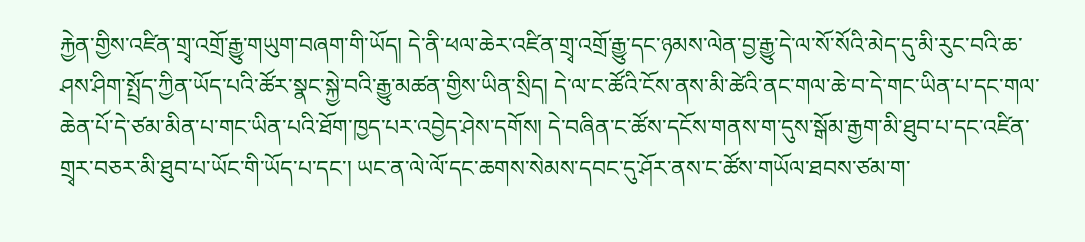རྐྱེན་གྱིས་འཛིན་གྲྭ་འགྲོ་རྒྱུ་གཡུག་བཞག་གི་ཡོད། དེ་ནི་ཕལ་ཆེར་འཛིན་གྲྭ་འགྲོ་རྒྱུ་དང་ཉམས་ལེན་བྱ་རྒྱུ་དེ་ལ་སོ་སོའི་མེད་དུ་མི་རུང་བའི་ཆ་ཤས་ཤིག་སྤྲོད་ཀྱིན་ཡོད་པའི་ཚོར་སྣང་སྐྱེ་བའི་རྒྱུ་མཚན་གྱིས་ཡིན་སྲིད། དེ་ལ་ང་ཚོའི་ངོས་ནས་མི་ཚེའི་ནང་གལ་ཆེ་བ་དེ་གང་ཡིན་པ་དང་གལ་ཆེན་པོ་དེ་ཙམ་མིན་པ་གང་ཡིན་པའི་ཐོག་ཁྱད་པར་འབྱེད་ཤེས་དགོས། དེ་བཞིན་ང་ཚོས་དངོས་གནས་ག་དུས་སྒོམ་རྒྱག་མི་ཐུབ་པ་དང་འཛིན་གྲྭར་བཅར་མི་ཐུབ་པ་ཡོང་གི་ཡོད་པ་དང་། ཡང་ན་ལེ་ལོ་དང་ཆགས་སེམས་དབང་དུ་ཤོར་ནས་ང་ཚོས་གཡོལ་ཐབས་ཙམ་ག་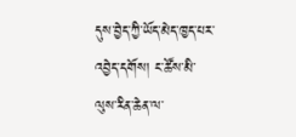དུས་བྱེད་ཀྱི་ཡོད་མེད་ཁྱད་པར་འབྱེད་དགོས། ང་ཚོས་མི་ལུས་རིན་ཆེན་ལ་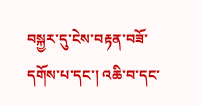བསྐྱར་དུ་ངེས་བརྟན་བཟོ་དགོས་པ་དང་། འཆི་བ་དང་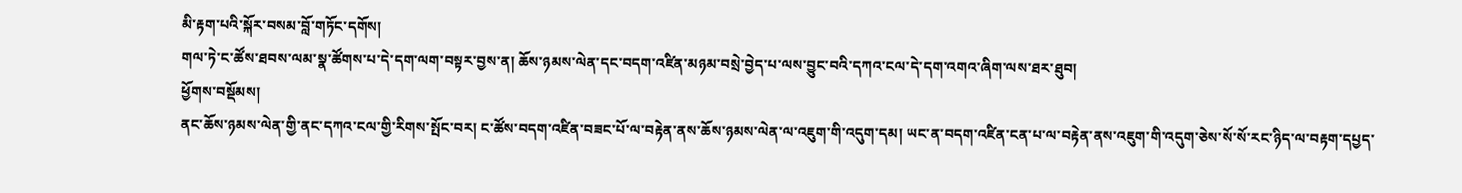མི་རྟག་པའི་སྐོར་བསམ་བློ་གཏོང་དགོས།
གལ་ཏེ་ང་ཚོས་ཐབས་ལམ་སྣ་ཚོགས་པ་དེ་དག་ལག་བསྟར་བྱས་ན། ཆོས་ཉམས་ལེན་དང་བདག་འཛིན་མཉམ་བསྲེ་བྱེད་པ་ལས་བྱུང་བའི་དཀའ་ངལ་དེ་དག་འགའ་ཞིག་ལས་ཐར་ཐུབ།
ཕྱོགས་བསྡོམས།
ནང་ཆོས་ཉམས་ལེན་གྱི་ནང་དཀའ་ངལ་གྱི་རིགས་སྤོང་བར། ང་ཚོས་བདག་འཛིན་བཟང་པོ་ལ་བརྟེན་ནས་ཆོས་ཉམས་ལེན་ལ་འཇུག་གི་འདུག་དམ། ཡང་ན་བདག་འཛིན་ངན་པ་ལ་བརྟེན་ནས་འཇུག་གི་འདུག་ཅེས་སོ་སོ་རང་ཉིད་ལ་བརྟག་དཔྱད་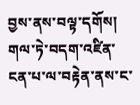བྱས་ནས་བལྟ་དགོས། གལ་ཏེ་བདག་འཛིན་ངན་པ་ལ་བརྟེན་ནས་ང་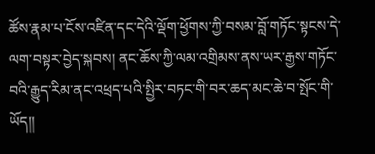ཚོས་རྣམ་པ་ངོས་འཛིན་དང་དེའི་ལྡོག་ཕྱོགས་ཀྱི་བསམ་བློ་གཏོང་སྟངས་དེ་ལག་བསྟར་བྱེད་སྐབས། ནང་ཆོས་ཀྱི་ལམ་འགྲིམས་ནས་ཡར་རྒྱས་གཏོང་བའི་རྒྱུད་རིམ་ནང་འཕྲད་པའི་སྤྱིར་བཏང་གི་བར་ཆད་མང་ཆེ་བ་སྤོང་གི་ཡོད།།